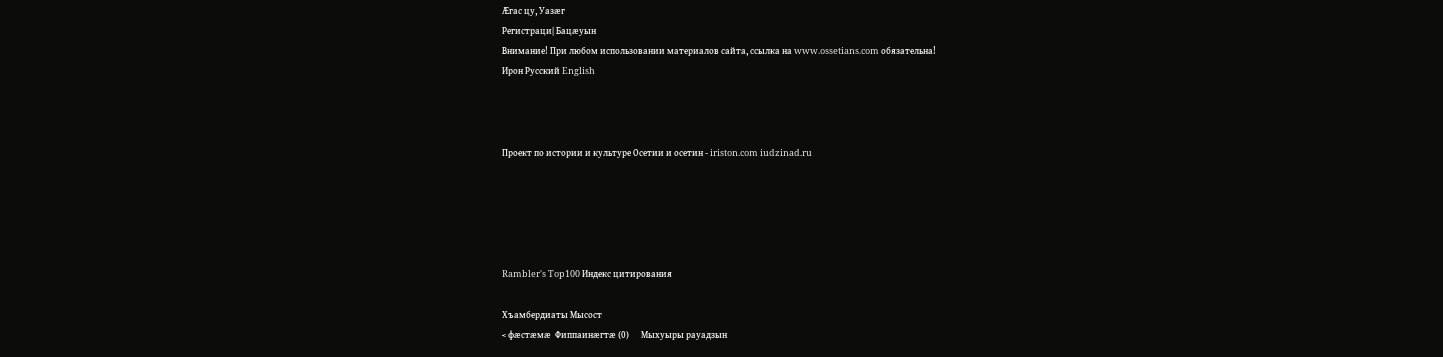Æгас цу, Уазæг
Регистраци| Бацæуын
Внимание! При любом использовании материалов сайта, ссылка на www.ossetians.com обязательна!
Ирон Русский English



Проект по истории и культуре Осетии и осетин - iriston.com iudzinad.ru





Rambler's Top100 Индекс цитирования

Хъамбердиаты Мысост
< фæстæмæ  Фиппаинæгтæ (0)      Мыхуыры рауадзын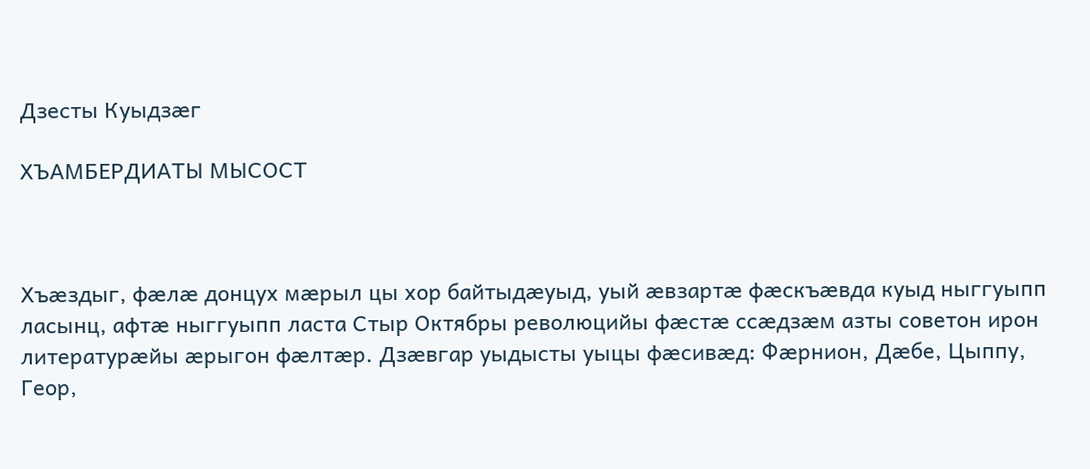Дзесты Куыдзæг

ХЪАМБЕРДИАТЫ МЫСОСТ



Хъæздыг, фæлæ донцух мæрыл цы хор байтыдæуыд, уый æвзартæ фæскъæвда куыд ныггуыпп ласынц, афтæ ныггуыпп ласта Стыр Октябры революцийы фæстæ ссæдзæм азты советон ирон литературæйы æрыгон фæлтæр. Дзæвгар уыдысты уыцы фæсивæд: Фæрнион, Дæбе, Цыппу, Геор,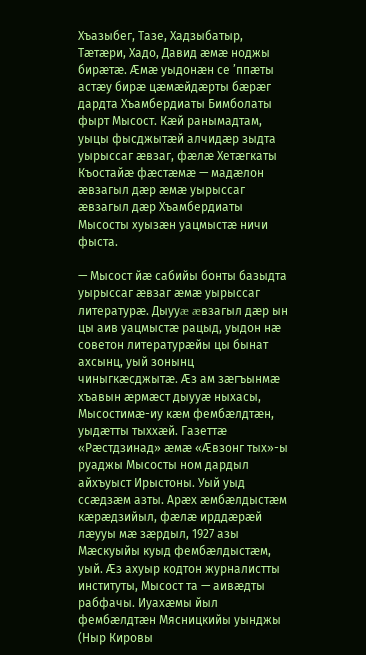Хъазыбег, Тазе, Хадзыбатыр, Тæтæри, Хадо, Давид æмæ ноджы бирæтæ. Æмæ уыдонæн се ’ппæты астæу бирæ цæмæйдæрты бæрæг дардта Хъамбердиаты Бимболаты фырт Мысост. Кæй ранымадтам, уыцы фысджытæй алчидæр зыдта уырыссаг æвзаг, фæлæ Хетæгкаты Къостайæ фæстæмæ — мадæлон æвзагыл дæр æмæ уырыссаг æвзагыл дæр Хъамбердиаты Мысосты хуызæн уацмыстæ ничи фыста.

— Мысост йæ сабийы бонты базыдта уырыссаг æвзаг æмæ уырыссаг литературæ. Дыууæ æвзагыл дæр ын цы аив уацмыстæ рацыд, уыдон нæ советон литературæйы цы бынат ахсынц, уый зонынц чиныгкæсджытæ. Æз ам зæгъынмæ хъавын æрмæст дыууæ ныхасы, Мысостимæ-иу кæм фембæлдтæн, уыдæтты тыххæй. Газеттæ «Рæстдзинад» æмæ «Æвзонг тых»-ы руаджы Мысосты ном дардыл айхъуыст Ирыстоны. Уый уыд ссæдзæм азты. Арæх æмбæлдыстæм кæрæдзийыл, фæлæ ирддæрæй лæууы мæ зæрдыл, 1927 азы Мæскуыйы куыд фембæлдыстæм, уый. Æз ахуыр кодтон журналистты институты, Мысост та — аивæдты рабфачы. Иуахæмы йыл фембæлдтæн Мясницкийы уынджы (Ныр Кировы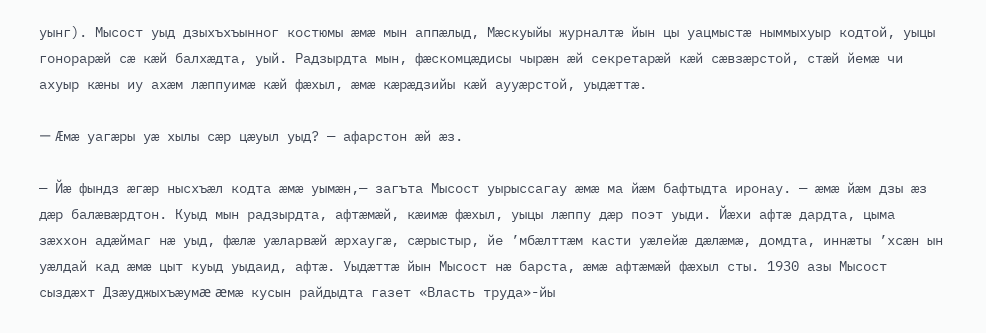уынг). Мысост уыд дзыхъхъынног костюмы æмæ мын аппæлыд, Мæскуыйы журналтæ йын цы уацмыстæ ныммыхуыр кодтой, уыцы гонорарæй сæ кæй балхæдта, уый. Радзырдта мын, фæскомцæдисы чырæн æй секретарæй кæй сæвзæрстой, стæй йемæ чи ахуыр кæны иу ахæм лæппуимæ кæй фæхыл, æмæ кæрæдзийы кæй аууæрстой, уыдæттæ.

— Æмæ уагæры уæ хылы сæр цæуыл уыд? — афарстон æй æз.

— Йæ фындз æгæр нысхъæл кодта æмæ уымæн,— загъта Мысост уырыссагау æмæ ма йæм бафтыдта иронау. — æмæ йæм дзы æз дæр балæвæрдтон. Куыд мын радзырдта, афтæмæй, кæимæ фæхыл, уыцы лæппу дæр поэт уыди. Йæхи афтæ дардта, цыма зæххон адæймаг нæ уыд, фæлæ уæларвæй æрхаугæ, сæрыстыр, йе ’мбæлттæм касти уæлейæ дæлæмæ, домдта, иннæты ’хсæн ын уæлдай кад æмæ цыт куыд уыдаид, афтæ. Уыдæттæ йын Мысост нæ барста, æмæ афтæмæй фæхыл сты. 1930 азы Мысост сыздæхт Дзæуджыхъæумæ æмæ кусын райдыдта газет «Власть труда»-йы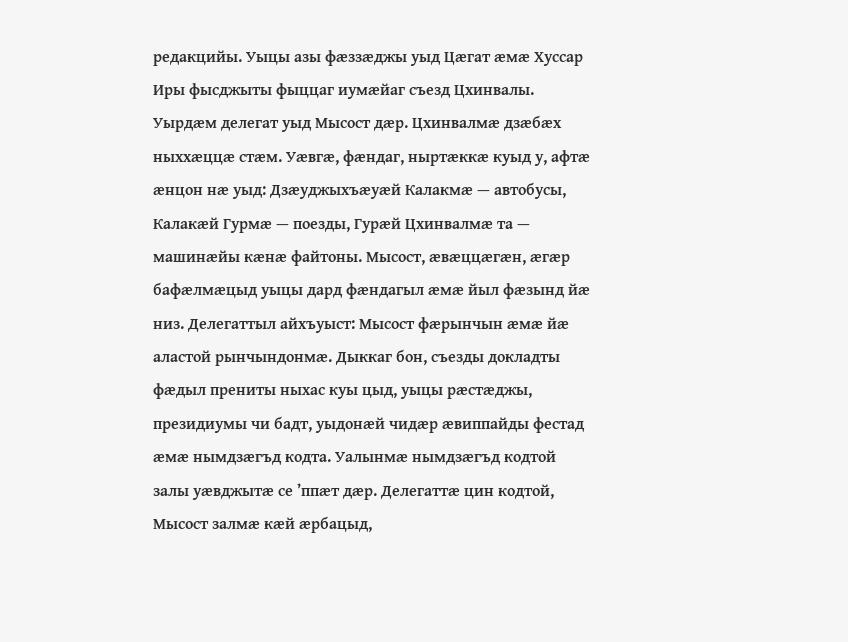редакцийы. Уыцы азы фæззæджы уыд Цæгат æмæ Хуссар Иры фысджыты фыццаг иумæйаг съезд Цхинвалы. Уырдæм делегат уыд Мысост дæр. Цхинвалмæ дзæбæх ныххæццæ стæм. Уæвгæ, фæндаг, ныртæккæ куыд у, афтæ æнцон нæ уыд: Дзæуджыхъæуæй Калакмæ — автобусы, Калакæй Гурмæ — поезды, Гурæй Цхинвалмæ та — машинæйы кæнæ файтоны. Мысост, æвæццæгæн, æгæр бафæлмæцыд уыцы дард фæндагыл æмæ йыл фæзынд йæ низ. Делегаттыл айхъуыст: Мысост фæрынчын æмæ йæ аластой рынчындонмæ. Дыккаг бон, съезды докладты фæдыл прениты ныхас куы цыд, уыцы рæстæджы, президиумы чи бадт, уыдонæй чидæр æвиппайды фестад æмæ нымдзæгъд кодта. Уалынмæ нымдзæгъд кодтой залы уæвджытæ се ’ппæт дæр. Делегаттæ цин кодтой, Мысост залмæ кæй æрбацыд,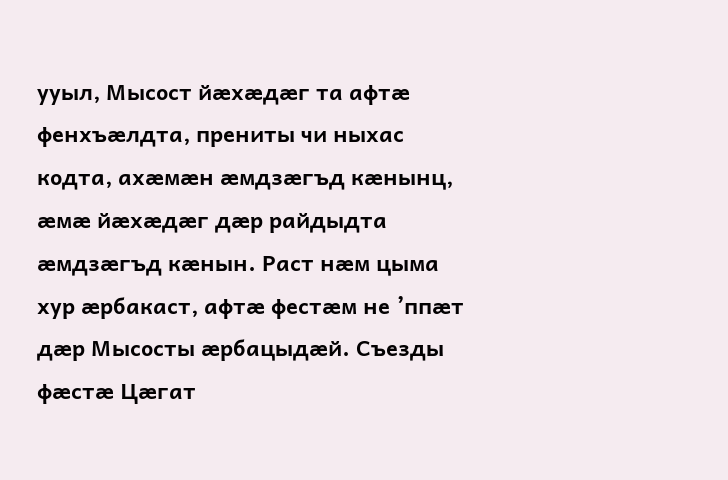ууыл, Мысост йæхæдæг та афтæ фенхъæлдта, прениты чи ныхас кодта, ахæмæн æмдзæгъд кæнынц, æмæ йæхæдæг дæр райдыдта æмдзæгъд кæнын. Раст нæм цыма хур æрбакаст, афтæ фестæм не ’ппæт дæр Мысосты æрбацыдæй. Съезды фæстæ Цæгат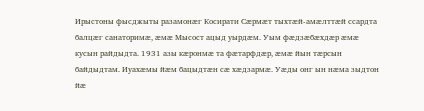Ирыстоны фысджыты разамонæг Косирати Сæрмæт тыхтæй-амæлттæй ссардта балцæг санаторимæ, æмæ Мысост ацыд уырдæм. Уым фæдзæбæхдæр æмæ кусын райдыдта. 1931 азы кæронмæ та фæтарфдæр, æмæ йын тæрсын байдыдтам. Иуахæмы йæм бацыдтæн сæ хæдзармæ. Уæды онг ын нæма зыдтон йæ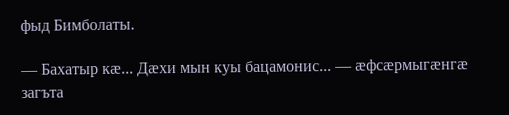фыд Бимболаты.

— Бахатыр кæ... Дæхи мын куы бацамонис... — æфсæрмыгæнгæ загъта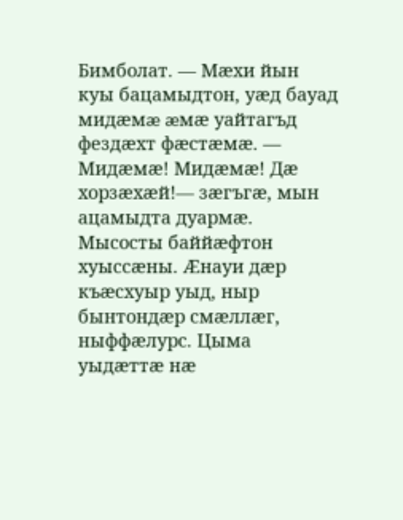Бимболат. — Мæхи йын куы бацамыдтон, уæд бауад мидæмæ æмæ уайтагъд фездæхт фæстæмæ. — Мидæмæ! Мидæмæ! Дæ хорзæхæй!— зæгъгæ, мын ацамыдта дуармæ. Мысосты баййæфтон хуыссæны. Æнауи дæр къæсхуыр уыд, ныр бынтондæр смæллæг, ныффæлурс. Цыма уыдæттæ нæ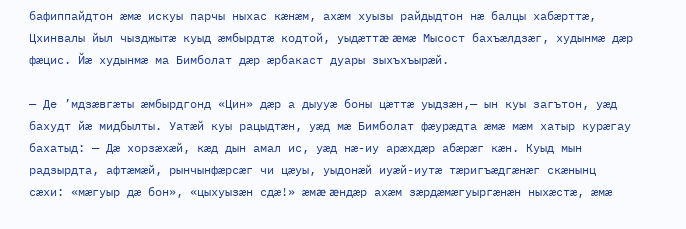бафиппайдтон æмæ искуы парчы ныхас кæнæм, ахæм хуызы райдыдтон нæ балцы хабæрттæ, Цхинвалы йыл чызджытæ куыд æмбырдтæ кодтой, уыдæттæ æмæ Мысост бахъæлдзæг, худынмæ дæр фæцис. Йæ худынмæ ма Бимболат дæр æрбакаст дуары зыхъхъырæй.

— Де ’мдзæвгæты æмбырдгонд «Цин» дæр а дыууæ боны цæттæ уыдзæн,— ын куы загътон, уæд бахудт йæ мидбылты. Уатæй куы рацыдтæн, уæд мæ Бимболат фæурæдта æмæ мæм хатыр курæгау бахатыд: — Дæ хорзæхæй, кæд дын амал ис, уæд нæ-иу арæхдæр абæрæг кæн. Куыд мын радзырдта, афтæмæй, рынчынфæрсæг чи цæуы, уыдонæй иуæй-иутæ тæригъæдгæнæг скæнынц сæхи: «мæгуыр дæ бон», «цыхуызæн сдæ!» æмæ æндæр ахæм зæрдæмæгуыргæнæн ныхæстæ, æмæ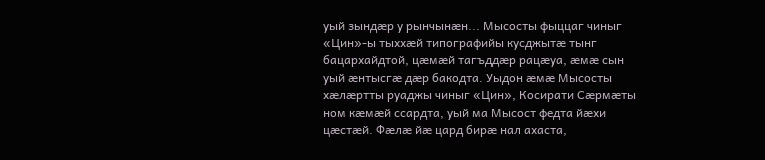уый зындæр у рынчынæн... Мысосты фыццаг чиныг «Цин»-ы тыххæй типографийы кусджытæ тынг бацархайдтой, цæмæй тагъддæр рацæуа, æмæ сын уый æнтысгæ дæр бакодта. Уыдон æмæ Мысосты хæлæртты руаджы чиныг «Цин», Косирати Сæрмæты ном кæмæй ссардта, уый ма Мысост федта йæхи цæстæй. Фæлæ йæ цард бирæ нал ахаста,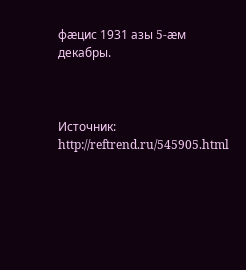фæцис 1931 азы 5-æм декабры.



Источник: http://reftrend.ru/545905.html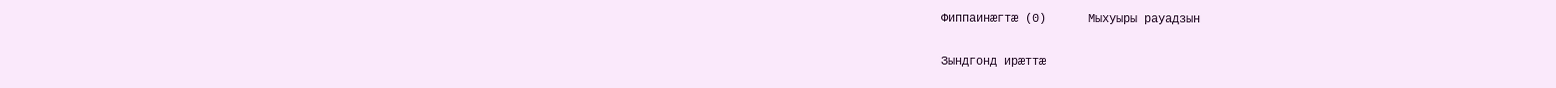Фиппаинæгтæ (0)      Мыхуыры рауадзын

Зындгонд ирæттæ